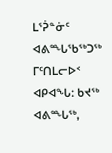ᒪᕐᕉᓐᓃᑦ ᐊᕕᙵᖃᖅᑐᖅ ᒥᑦᑎᒪᓕᐅᑉ ᐊᑭᐊᖓ: ᑲᔪᖅ ᐊᕕᙵᖅ,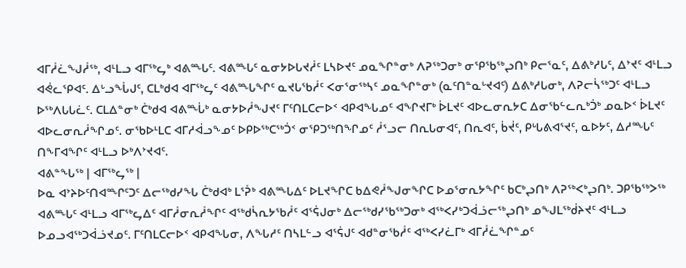ᐊᒥᓲᓛᖑᓲᖅ, ᐊᒻᒪᓗ ᐊᒥᖅᖤᒃ ᐊᕕᙵᑦ. ᐊᕕᙵᑦ ᓇᓂᔭᐅᒐᔪᓲᑦ ᒪᓴᐅᔪᑦ ᓄᓇᖏᓐᓂᒃ ᐱᕈᖅᑐᓂᒃ ᓂᕿᖃᖅᖢᑎᒃ ᑭᓕᕐᓇᑦ, ᐃᕕᒃᓱᒐᑦ, ᐃᔾᔪᑦ ᐊᒻᒪᓗ ᐊᕚᓚᕿᐊᑦ. ᐃᒡᓗᖔᒍᑦ, ᑕᒪᒃᑯᐊ ᐊᒥᖅᖤᑦ ᐊᕕᙵᖏᑦ ᓇᔪᒐᖃᓲᑦ ᐸᓂᕐᓂᖅᓴᑦ ᓄᓇᖏᓐᓂᒃ (ᓇᑦᑎᓐᓇᒡᔪᐊᑦ) ᐃᕕᒃᓱᒐᓂᒃ, ᐱᕈᓕᓵᖅᑐᑦ ᐊᒻᒪᓗ ᐅᖅᐱᒐᒐᓛᑦ. ᑕᒪᐃᓐᓂᒃ ᑖᒃᑯᐊ ᐊᕕᙶᒃ ᓇᓂᔭᐅᓲᖑᔪᑦ ᒥᑦᑎᒪᑕᓕᐅᑉ ᐊᑭᐊᖓᓄᑦ ᐊᖏᔪᒥᒃ ᐆᒪᔪᑦ ᐊᐅᓚᓂᕆᔭᑕ ᐃᓂᖃᓪᓚᕆᒃᑑᒃ ᓄᓇᐅᑉ ᐆᒪᔪᑦ ᐊᐅᓚᓂᕆᓲᖏᓄᑦ. ᓂᖃᐅᒻᒪᑕ ᐊᒥᓱᐋᓗᖕᓄᑦ ᐅᑭᐅᖅᑕᖅᑑᑉ ᓂᕿᑐᖅᑎᖏᓄᑦ ᓲᕐᓗᓕ ᑎᕆᒐᓂᐊᑦ, ᑎᕆᐊᑦ, ᑳᔫᑦ, ᑭᒡᒐᕕᐊᕐᔪᑦ, ᓇᐅᔭᑦ, ᐃᓱᙵᑦ ᑎᖕᒥᐊᖏᑦ ᐊᒻᒪᓗ ᐅᒃᐱᔾᔪᐊᑦ.
ᐊᕕᓐᖓᖅ | ᐊᒥᖅᖤᖅ |
ᐅᓇ ᐊᔾᔨᐅᑦᑎᐊᙱᑦᑐᑦ ᐃᓕᖅᑯᓯᖓ ᑖᒃᑯᐊᒃ ᒪᕐᕉᒃ ᐊᕕᙵᐃᑦ ᐅᒪᔪᖏᑕ ᑲᐃᕙᓲᖑᓂᖏᑕ ᐅᓄᕐᓂᕆᔭᖏᑦ ᑲᑕᒃᖢᑎᒃ ᐱᕈᖅᐸᒃᖢᑎᒃ. ᑐᑭᖃᖅᐳᖅ ᐊᕕᙵᑦ ᐊᒻᒪᓗ ᐊᒥᖅᖤᐃᑦ ᐊᒥᓲᓂᕆᓲᖏᑦ ᐊᖅᑯᓵᕆᔭᖃᓲᑦ ᐊᕐᕌᒍᓂᒃ ᐃᓕᖅᑯᓯᖃᖅᑐᓂᒃ ᐊᖅᐸᓯᒃᑐᐋᓘᓕᖅᖢᑎᒃ ᓄᖑᒪᖅᑰᔨᔪᑦ ᐊᒻᒪᓗ ᐅᓄᓗᐊᖅᑐᐋᓘᔪᓄᑦ. ᒥᑦᑎᒪᑕᓕᐅᑉ ᐊᑭᐊᖓᓂ, ᐱᖓᓱᑦ ᑎᓴᒪᓪᓗ ᐊᕐᕌᒍᑦ ᐊᑯᓐᓂᖃᓲᑦ ᐊᖅᐸᓯᓛᒥᒃ ᐊᒥᓲᓛᖏᓐᓄᑦ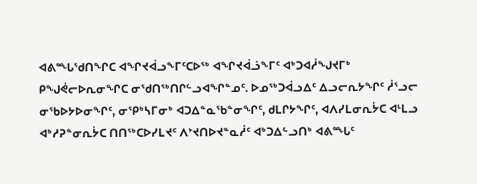ᐊᕕᙵᖁᑎᖏᑕ ᐊᖏᔪᐋᓗᖕᒥᑦᑕᐅᖅ ᐊᖏᔪᐋᓘᖕᒥᑦ ᐊᒃᑐᐊᓲᖑᔪᒥᒃ ᑭᖑᕚᓕᐅᕆᓂᖏᑕ ᓂᖁᑎᖅᑎᒋᓪᓗᐊᖏᓐᓄᑦ. ᐅᓄᖅᑐᐋᓗᐃᑦ ᐃᓗᓕᕆᔭᖏᑦ ᓲᕐᓗᓕ ᓂᖃᐅᔭᐅᓂᖏᑦ, ᓂᕿᒃᓴᒥᓂᒃ ᐊᑐᐃᓐᓇᖃᓐᓂᖏᑦ, ᑯᒪᒋᔭᖏᑦ, ᐊᐱᓯᒪᓂᕆᔮᑕ ᐊᒻᒪᓗ ᐊᒃᓱᕈᓐᓂᕆᔮᑕ ᑎᑎᖅᑕᐅᓯᒪᔪᑦ ᐱᔾᔪᑎᐅᔪᓐᓇᓲᑦ ᐊᒃᑐᐃᓪᓗᑎᒃ ᐊᕕᙵᑦ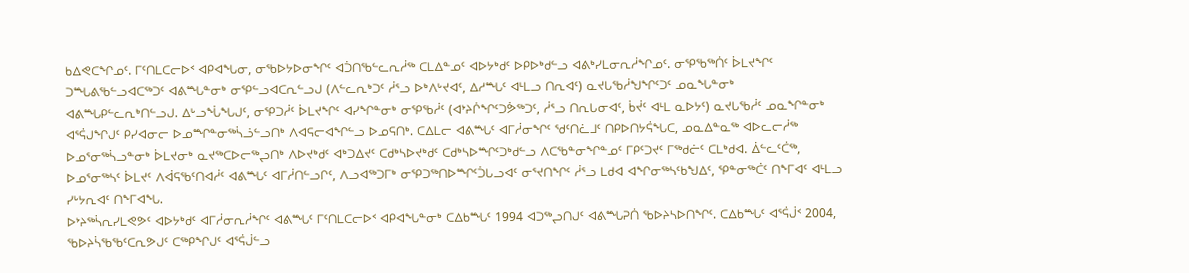ᑲᐃᕙᑕᖏᓄᑦ. ᒥᑦᑎᒪᑕᓕᐅᑉ ᐊᑭᐊᖓᓂ, ᓂᖃᐅᔭᐅᓂᖏᑦ ᐊᑑᑎᖃᓪᓚᕆᓲᖅ ᑕᒪᐃᓐᓄᑦ ᐊᐅᔭᒃᑯᑦ ᐅᑭᐅᒃᑯᓪᓗ ᐊᕕᒃᓯᒪᓂᕆᓲᖏᓄᑦ. ᓂᕿᖃᖅᑏᑦ ᐆᒪᔪᖏᑦ ᑐᙵᕕᖃᓪᓗᐊᑕᖅᑐᑦ ᐊᕕᙵᓐᓂᒃ ᓂᕿᓪᓗᐊᑕᕆᓪᓗᒍ (ᐱᓪᓚᕆᒃᑐᑦ ᓲᕐᓗ ᐅᒃᐱᒡᔪᐊᑦ, ᐃᓱᙵᑦ ᐊᒻᒪᓗ ᑎᕆᐊᑦ) ᓇᔪᒐᖃᓲᖑᖏᑦᑐᑦ ᓄᓇᖓᓐᓂᒃ ᐊᕕᙵᑭᓪᓚᕆᒃᑎᓪᓗᒍ. ᐃᒡᓗᖔᖓᒍᑦ, ᓂᕿᑐᓲᑦ ᐆᒪᔪᖏᑦ ᐊᓯᖏᓐᓂᒃ ᓂᕿᖃᓲᑦ (ᐊᔾᔨᒌᖏᑦᑐᕘᖅᑐᑦ, ᓲᕐᓗ ᑎᕆᒐᓂᐊᑦ, ᑳᔫᑦ ᐊᒻᒪ ᓇᐅᔭᑦ) ᓇᔪᒐᖃᓲᑦ ᓄᓇᖏᓐᓂᒃ ᐊᕐᕌᒍᖏᒍᑦ ᑭᓯᐊᓂᓕ ᐅᓄᙱᓐᓂᖅᓵᓘᓪᓗᑎᒃ ᐱᐊᕋᓕᐊᖏᓪᓗ ᐅᓄᕋᑎᒃ. ᑕᐃᒪᓕ ᐊᕕᙵᑦ ᐊᒥᓲᓂᖏᑦ ᖁᑦᑎᓛᒧᑦ ᑎᑭᐅᑎᔭᕌᖓᑕ, ᓄᓇᐃᓐᓇᖅ ᐊᐅᓚᓕᓲᖅ ᐅᓄᕐᓂᖅᓵᓗᓐᓂᒃ ᐆᒪᔪᓂᒃ ᓇᔪᖅᑕᐅᓕᖅᖢᑎᒃ ᐱᐅᔪᒃᑯᑦ ᐊᒃᑐᐃᔪᑦ ᑕᑯᒃᓴᐅᔪᒃᑯᑦ ᑕᑯᒃᓴᐅᙱᑦᑐᒃᑯᓪᓗ ᐱᑕᖃᓐᓂᖏᓐᓄᑦ ᒥᑭᑦᑐᔪᑦ ᒥᖅᑯᓖᑦ ᑕᒪᒃᑯᐊ. ᐄᓪᓚᑦᑖᖅ, ᐅᓄᕐᓂᖅᓴᑦ ᐆᒪᔪᑦ ᐱᐋᕋᖃᑦᑎᐊᓲᑦ ᐊᕕᙵᑦ ᐊᒥᓲᑎᓪᓗᒋᑦ, ᐱᓗᐊᖅᑐᒥᒃ ᓂᕿᑐᖅᑎᐅᙱᑦᑑᒐᓗᐊᑦ ᓂᕐᔪᑎᖏᑦ ᓲᕐᓗ ᒪᑯᐊ ᐊᖏᓂᖅᓴᑦᑲᖑᐃᑦ, ᕿᓐᓂᖅᑖᑦ ᑎᖕᒥᐊᑦ ᐊᒻᒪᓗ ᓯᒡᔭᕆᐊᑦ ᑎᖕᒥᐊᖓ.
ᐅᔾᔨᖅᓵᕆᓯᒪᕙᕗᑦ ᐊᐅᔭᒃᑯᑦ ᐊᒥᓲᓂᕆᓲᖏᑦ ᐊᕕᙵᑦ ᒥᑦᑎᒪᑕᓕᐅᑉ ᐊᑭᐊᖓᓐᓂᒃ ᑕᐃᑲᙵᑦ 1994 ᐊᑐᖅᖢᑎᒍᑦ ᐊᕕᙵᕈᑏ ᖃᐅᔨᓴᐅᑎᖏᑦ. ᑕᐃᑲᙵᑦ ᐊᕐᕌᒎᑉ 2004, ᖃᐅᔨᓵᖃᖃᑦᑕᕆᕗᒍᑦ ᑕᖅᑭᖏᒍᑦ ᐊᕐᕌᒎᓪᓗ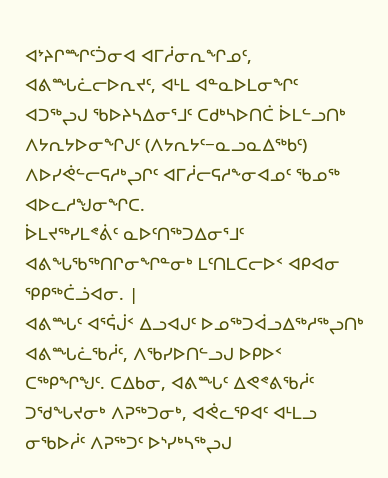ᐊᔾᔨᒋᙱᑦᑑᓂᐊ ᐊᒥᓲᓂᕆᖏᓄᑦ, ᐊᕕᙵᓛᓕᐅᕆᔪᑦ, ᐊᒻᒪ ᐊᓐᓇᐅᒪᓂᖏᑦ ᐊᑐᖅᖢᒍ ᖃᐅᔨᓴᐃᓂᕐᒧᑦ ᑕᑯᒃᓴᐅᑎᑖ ᐆᒪᓪᓗᑎᒃ ᐱᔭᕆᔭᐅᓂᖏᒍᑦ (ᐱᔭᕆᔭᑦ−ᓇᓗᓇᐃᖅᑲᑦ) ᐱᐅᓯᕚᓪᓕᕋᓱᒃᖢᒋᑦ ᐊᒥᓲᓕᕋᓱᖕᓂᐊᓄᑦ ᖃᓄᖅ ᐊᐅᓚᓱᖑᓂᖏᑕ.
ᐆᒪᔪᖅᓯᒪᕝᕖᑦ ᓇᐅᑦᑎᖅᑐᐃᓂᕐᒧᑦ ᐊᕕᖓᖃᖅᑎᒋᓂᖏᓐᓂᒃ ᒪᑦᑎᒪᑕᓕᐅᑉ ᐊᑭᐊᓂ ᕿᑭᖅᑖᓘᐊᓂ. |
ᐊᕕᙵᑦ ᐊᕐᕌᒎᑉ ᐃᓗᐊᒍᑦ ᐅᓄᖅᑐᐋᓗᐃᖅᓱᖅᖢᑎᒃ ᐊᕕᙵᓛᖃᓲᑦ, ᐱᖃᓯᐅᑎᓪᓗᒍ ᐅᑭᐅᑉ ᑕᖅᑭᖏᖑᑦ. ᑕᐃᑲᓂ, ᐊᕕᙵᑦ ᐃᕙᕝᕕᖃᓲᑦ ᑐᖁᖓᔪᓂᒃ ᐱᕈᖅᑐᓂᒃ, ᐊᕚᓚᕿᐊᑦ ᐊᒻᒪᓗ ᓂᖃᐅᓲᑦ ᐱᕈᖅᑐᑦ ᐅᔅᓯᒃᓴᖅᖢᒍ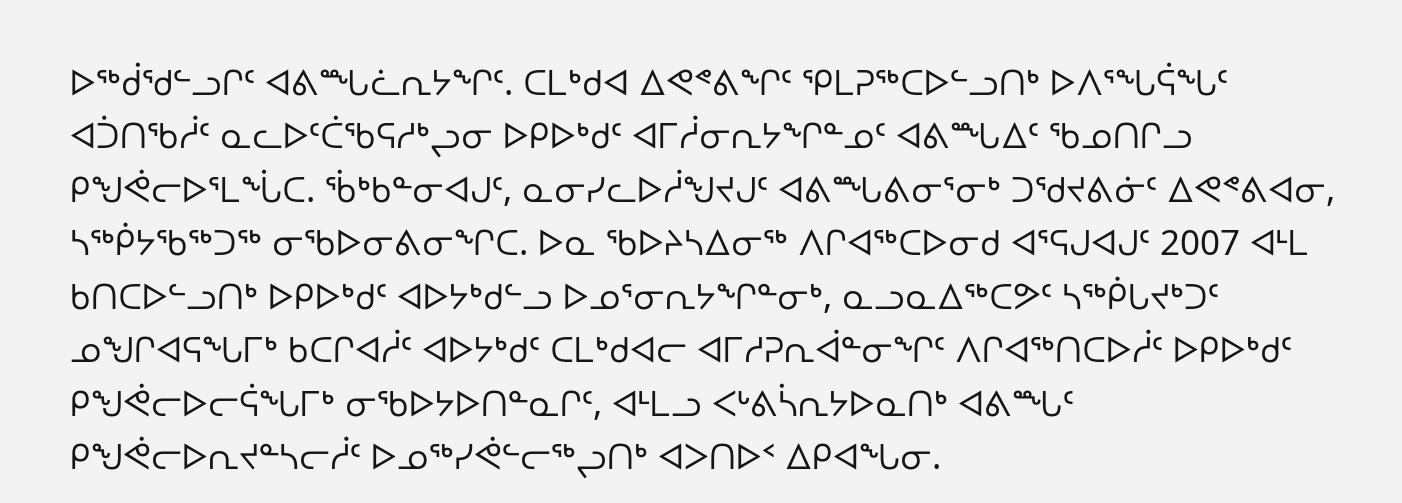ᐅᖅᑰᖁᓪᓗᒋᑦ ᐊᕕᙵᓛᕆᔭᖏᑦ. ᑕᒪᒃᑯᐊ ᐃᕙᕝᕕᖏᑦ ᕿᒪᕈᖅᑕᐅᓪᓗᑎᒃ ᐅᐱᕐᖓᕌᖓᑦ ᐊᑑᑎᖃᓲᑦ ᓇᓚᐅᑦᑖᖃᕋᓱᒃᖢᓂ ᐅᑭᐅᒃᑯᑦ ᐊᒥᓲᓂᕆᔭᖏᓐᓄᑦ ᐊᕕᙵᐃᑦ ᖃᓄᑎᒋᓗ ᑭᖑᕚᓕᐅᕐᒪᖔᑕ. ᖄᒃᑲᓐᓂᐊᒍᑦ, ᓇᓂᓯᓚᐅᓲᖑᔪᒍᑦ ᐊᕕᙵᕕᓂᕐᓂᒃ ᑐᖁᔪᕕᓃᑦ ᐃᕙᕝᕕᐊᓂ, ᓴᖅᑮᔭᖃᖅᑐᖅ ᓂᖃᐅᓂᕕᓂᖏᑕ. ᐅᓇ ᖃᐅᔨᓴᐃᓂᖅ ᐱᒋᐊᖅᑕᐅᓂᑯ ᐊᕐᕋᒍᐊᒍᑦ 2007 ᐊᒻᒪ ᑲᑎᑕᐅᓪᓗᑎᒃ ᐅᑭᐅᒃᑯᑦ ᐊᐅᔭᒃᑯᓪᓗ ᐅᓄᕐᓂᕆᔭᖏᓐᓂᒃ, ᓇᓗᓇᐃᖅᑕᕗᑦ ᓴᖅᑮᒐᔪᒃᑐᑦ ᓄᖑᒋᐊᕋᖓᒥᒃ ᑲᑕᒋᐊᓲᑦ ᐊᐅᔭᒃᑯᑦ ᑕᒪᒃᑯᐊᓕ ᐊᒥᓱᕈᕆᐋᓐᓂᖏᑦ ᐱᒋᐊᖅᑎᑕᐅᓲᑦ ᐅᑭᐅᒃᑯᑦ ᑭᖑᕚᓕᐅᓕᕌᖓᒥᒃ ᓂᖃᐅᔭᐅᑎᓐᓇᒋᑦ, ᐊᒻᒪᓗ ᐸᒡᕕᓵᕆᔭᐅᓇᑎᒃ ᐊᕕᙵᑦ ᑭᖑᕚᓕᐅᕆᔪᓐᓴᓕᓲᑦ ᐅᓄᖅᓯᕚᓪᓕᖅᖢᑎᒃ ᐊᐳᑎᐅᑉ ᐃᑭᐊᖓᓂ.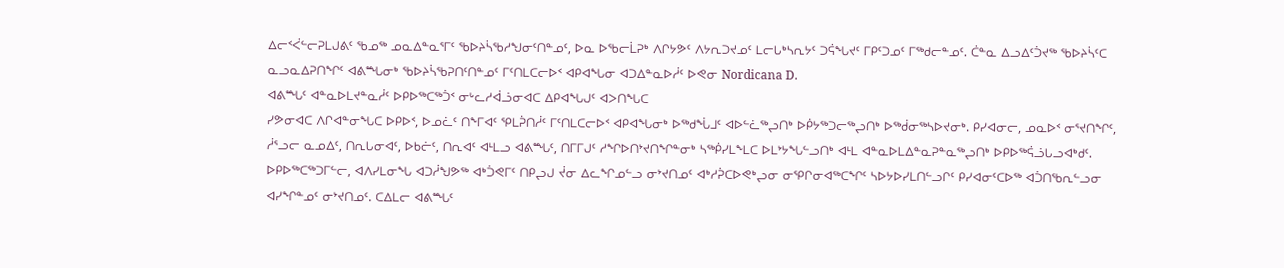ᐃᓕᑉᐹᓪᓕᕈᒪᒍᕕᑦ ᖃᓄᖅ ᓄᓇᐃᓐᓇᕐᒥᑦ ᖃᐅᔨᓵᖃᓱᖑᓂᑦᑎᓐᓄᑦ, ᐅᓇ ᐅᖃᓕᒫᕈᒃ ᐱᒋᔭᕗᑦ ᐱᔭᕆᑐᔪᓄᑦ ᒪᓕᒐᒃᓴᕆᔭᑦ ᑐᕌᖓᔪᑦ ᒥᑭᑦᑐᓄᑦ ᒥᖅᑯᓕᓐᓄᑦ. ᑖᓐᓇ ᐃᓗᐃᑦᑑᔪᖅ ᖃᐅᔨᓵᑦᑕ ᓇᓗᓇᐃᕈᑎᖏᑦ ᐊᕕᙵᓂᒃ ᖃᐅᔨᓵᖃᕈᑎᑦᑎᓐᓄᑦ ᒥᑦᑎᒪᑕᓕᐅᑉ ᐊᑭᐊᖓᓂ ᐊᑐᐃᓐᓇᐅᓲᑦ ᐅᕙᓂ Nordicana D.
ᐊᕕᙵᑦ ᐊᓐᓇᐅᒪᔪᓐᓇᓲᑦ ᐅᑭᐅᖅᑕᖅᑑᑉ ᓂᒡᓚᓱᐋᓘᓂᐊᑕ ᐃᑭᐊᖓᒍᑦ ᐊᐳᑎᖓᑕ
ᓯᕗᓂᐊᑕ ᐱᒋᐊᓐᓂᖓᑕ ᐅᑭᐅᑉ, ᐅᓄᓛᑦ ᑎᖕᒥᐊᑦ ᕿᒪᕉᑎᓲᑦ ᒥᑦᑎᒪᑕᓕᐅᑉ ᐊᑭᐊᖓᓂᒃ ᐅᖅᑯᖔᒧᑦ ᐊᐅᓪᓛᖅᖢᑎᒃ ᐅᑮᔭᖅᑐᓕᖅᖢᑎᒃ ᐅᖅᑰᓂᖅᓴᐅᔪᓂᒃ. ᑭᓯᐊᓂᓕ, ᓄᓇᐅᑉ ᓂᕐᔪᑎᖏᑦ, ᓲᕐᓗᓕ ᓇᓄᐃᑦ, ᑎᕆᒐᓂᐊᑦ, ᐅᑲᓖᑦ, ᑎᕆᐊᑦ ᐊᒻᒪᓗ ᐊᕕᙵᑦ, ᑎᒥᒥᒍᑦ ᓱᖏᐅᑎᔾᔪᑎᖏᓐᓂᒃ ᓴᖅᑮᓯᒪᖕᒪᑕ ᐅᒪᔾᔭᖓᓪᓗᑎᒃ ᐊᒻᒪ ᐊᓐᓇᐅᒪᐃᓐᓇᕈᓐᓇᖅᖢᑎᒃ ᐅᑭᐅᖅᕌᓘᒐᓗᐊᒃᑯᑦ. ᐅᑭᐅᖅᑕᖅᑐᒥᓪᓕ, ᐊᐱᓯᒪᓂᖓ ᐊᑐᓲᖑᕗᖅ ᐊᒃᑑᕙᒥᑦ ᑎᑭᖢᒍ ᔫᓂ ᐃᓚᖏᓄᓪᓗ ᓂᔾᔪᑎᓄᑦ ᐊᒃᓱᕉᑕᐅᕙᒃᖢᓂ ᓂᕿᒋᓂᐊᖅᑕᖏᑦ ᓴᐅᔭᐅᓯᒪᑎᓪᓗᒋᑦ ᑭᓯᐊᓂᑦᑕᐅᖅ ᐊᑑᑎᖃᕆᓪᓗᓂ ᐊᓯᖏᓐᓄᑦ ᓂᔾᔪᑎᓄᑦ. ᑕᐃᒪᓕ ᐊᕕᙵᑦ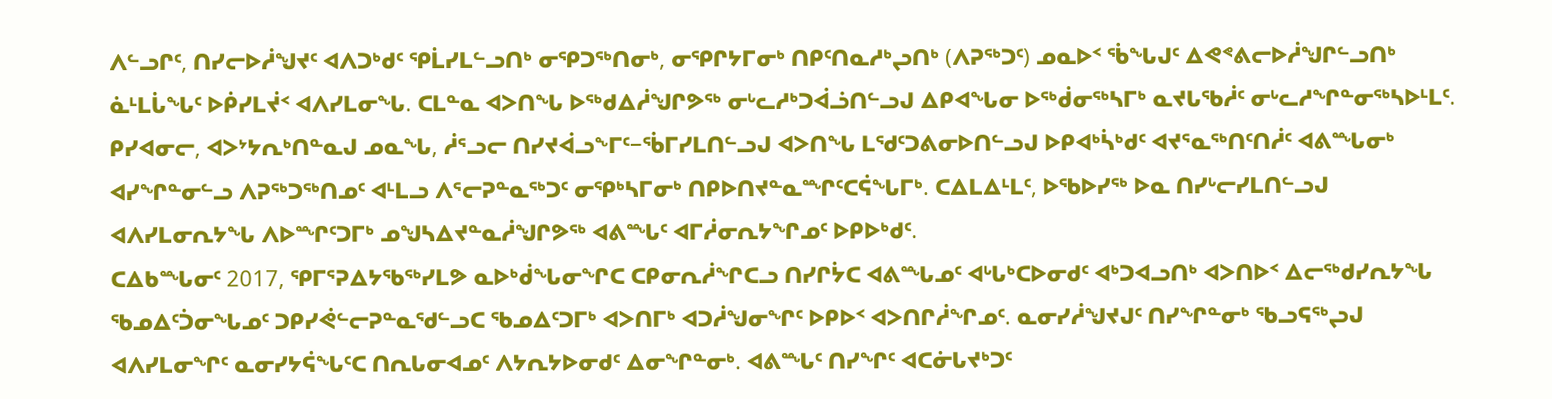ᐱᓪᓗᒋᑦ, ᑎᓯᓕᐅᓲᖑᔪᑦ ᐊᐱᑐᒃᑯᑦ ᕿᒫᓯᒪᓪᓗᑎᒃ ᓂᕿᑐᖅᑎᓂᒃ, ᓂᕿᒋᔭᒥᓂᒃ ᑎᑭᑦᑎᓇᓱᒃᖢᑎᒃ (ᐱᕈᖅᑐᑦ) ᓄᓇᐅᑉ ᖄᖓᒍᑦ ᐃᕙᕝᕕᓕᐅᓲᖑᒋᓪᓗᑎᒃ ᓈᒻᒪᒑᖓᑦ ᐅᑮᓯᒪᔫᑉ ᐊᐱᓯᒪᓂᖓ. ᑕᒪᓐᓇ ᐊᐳᑎᖓ ᐅᖅᑯᐃᓲᖑᒋᕗᖅ ᓂᒡᓚᓱᒃᑐᐋᓘᑎᓪᓗᒍ ᐃᑭᐊᖓᓂ ᐅᖅᑰᓂᖅᓴᒥᒃ ᓇᔪᒐᖃᓲᑦ ᓂᒡᓚᓱᖏᓐᓂᖅᓴᐅᒻᒪᑦ. ᑭᓯᐊᓂᓕ, ᐊᐳᔾᔭᕆᒃᑎᓐᓇᒍ ᓄᓇᖓ, ᓲᕐᓗᓕ ᑎᓯᔪᐋᓗᖕᒥᑦ−ᖄᒥᓯᒪᑎᓪᓗᒍ ᐊᐳᑎᖓ ᒪᖁᑦᑐᕕᓂᐅᑎᓪᓗᒍ ᐅᑭᐊᒃᓵᒃᑯᑦ ᐊᔪᕐᓇᖅᑎᑦᑎᓲᑦ ᐊᕕᙵᓂᒃ ᐊᓯᖏᓐᓂᓪᓗ ᐱᕈᖅᑐᖅᑎᓄᑦ ᐊᒻᒪᓗ ᐱᕐᓕᕈᓐᓇᖅᑐᑦ ᓂᕿᒃᓴᒥᓂᒃ ᑎᑭᐅᑎᔪᓐᓇᙱᑦᑕᕌᖓᒥᒃ. ᑕᐃᒪᐃᒻᒪᑦ, ᐅᖃᐅᓯᖅ ᐅᓇ ᑎᓯᒡᓕᓯᒪᑎᓪᓗᒍ ᐊᐱᓯᒪᓂᕆᔭᖓ ᐱᐅᙱᑦᑐᒥᒃ ᓄᖑᓴᐃᔪᓐᓇᓲᖑᒋᕗᖅ ᐊᕕᙵᑦ ᐊᒥᓲᓂᕆᔭᖏᓄᑦ ᐅᑭᐅᒃᑯᑦ.
ᑕᐃᑲᙵᓂᑦ 2017, ᕿᒥᕐᕈᐃᔭᖃᖅᓯᒪᕗ ᓇᐅᒃᑰᖓᓂᖏᑕ ᑕᑭᓂᕆᓲᖏᑕᓗ ᑎᓯᒋᔮᑕ ᐊᕕᙵᓄᑦ ᐊᒡᒐᒃᑕᐅᓂᑯᑦ ᐊᒃᑐᐊᓗᑎᒃ ᐊᐳᑎᐅᑉ ᐃᓕᖅᑯᓯᕆᔭᖓ ᖃᓄᐃᑦᑑᓂᖓᓄᑦ ᑐᑭᓯᕚᓪᓕᕈᓐᓇᖁᓪᓗᑕ ᖃᓄᐃᑦᑐᒥᒃ ᐊᐳᑎᒥᒃ ᐊᑐᓲᖑᓂᖏᑦ ᐅᑭᐅᑉ ᐊᐳᑎᒋᓲᖏᓄᑦ. ᓇᓂᓯᓲᖑᔪᒍᑦ ᑎᓯᖏᓐᓂᒃ ᖃᓗᕋᖅᖢᒍ ᐊᐱᓯᒪᓂᖏᑦ ᓇᓂᓯᔭᕌᖓᑦᑕ ᑎᕆᒐᓂᐊᓄᑦ ᐱᔭᕆᔭᐅᓂᑯᑦ ᐃᓂᖏᓐᓂᒃ. ᐊᕕᙵᑦ ᑎᓯᖏᑦ ᐊᑕᓃᒐᔪᒃᑐᑦ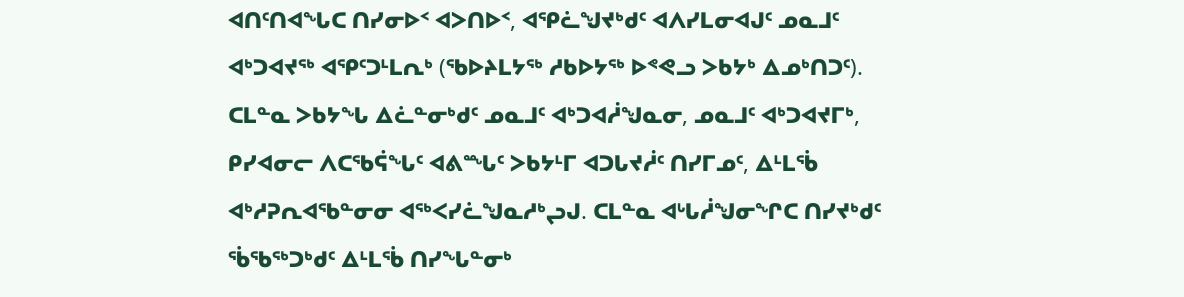ᐊᑎᑦᑎᐊᖓᑕ ᑎᓯᓂᐅᑉ ᐊᐳᑎᐅᑉ, ᐊᕿᓛᖑᔪᒃᑯᑦ ᐊᐱᓯᒪᓂᐊᒍᑦ ᓄᓇᒧᑦ ᐊᒃᑐᐊᔪᖅ ᐊᕿᑦᑐᒻᒪᕆᒃ (ᖃᐅᔨᒪᔭᖅ ᓱᑲᐅᔭᖅ ᐅᕝᕙᓗ ᐳᑲᔭᒃ ᐃᓄᒃᑎᑐᑦ). ᑕᒪᓐᓇ ᐳᑲᔭᖓ ᐃᓛᓐᓂᒃᑯᑦ ᓄᓇᒧᑦ ᐊᒃᑐᐊᓲᖑᓇᓂ, ᓄᓇᒧᑦ ᐊᒃᑐᐊᔪᒥᒃ, ᑭᓯᐊᓂᓕ ᐱᑕᖃᕌᖓᑦ ᐊᕕᙵᑦ ᐳᑲᔭᒻᒥ ᐊᑐᒐᔪᓲᑦ ᑎᓯᒥᓄᑦ, ᐃᒻᒪᖄ ᐊᒃᓱᕈᕆᐊᖃᓐᓂᓂ ᐊᖅᐸᓯᓛᖑᓇᓱᒃᖢᒍ. ᑕᒪᓐᓇ ᐊᒡᒐᓲᖑᓂᖏᑕ ᑎᓯᔪᒃᑯᑦ ᖄᖃᖅᑐᒃᑯᑦ ᐃᒻᒪᖄ ᑎᓯᖓᓐᓂᒃ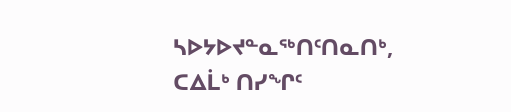ᓴᐅᔭᐅᔪᓐᓇᖅᑎᑦᑎᓇᑎᒃ, ᑕᐃᒫᒃ ᑎᓯᖏᑦ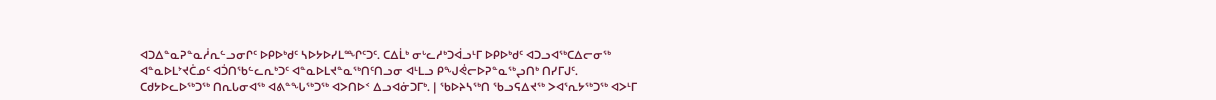ᐊᑐᐃᓐᓇᕈᓐᓇᓲᕆᓪᓗᓂᒋᑦ ᐅᑭᐅᒃᑯᑦ ᓴᐅᔭᐅᓯᒪᙱᑦᑐᑦ. ᑕᐃᒫᒃ ᓂᒡᓚᓱᒃᑐᐋᓗᒻᒥ ᐅᑭᐅᒃᑯᑦ ᐊᑐᓗᐊᖅᑕᐃᓕᓂᖅ ᐊᓐᓇᐅᒪᔾᔪᑖᓄᑦ ᐊᑑᑎᖃᓪᓚᕆᒃᑐᑦ ᐊᓐᓇᐅᒪᔪᓐᓇᖅᑎᑦᑎᓗᓂ ᐊᒻᒪᓗ ᑭᖑᕚᓕᐅᕈᓐᓇᖅᖢᑎᒃ ᑎᓯᒥᒍᑦ.
ᑕᑯᔭᐅᓚᐅᖅᑐᖅ ᑎᕆᒐᓂᐊᖅ ᐊᕕᓐᖓᖅᑐᖅ ᐊᐳᑎᐅᑉ ᐃᓗᐊᓃᑐᒥᒃ. | ᖃᐅᔨᓴᖅᑎ ᖃᓗᕋᐃᔪᖅ ᐳᐊᕐᕆᔭᖅᑐᖅ ᐊᐳᒻᒥ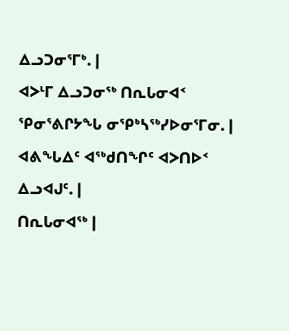ᐃᓗᑐᓂᕐᒥᒃ. |
ᐊᐳᒻᒥ ᐃᓗᑐᓂᖅ ᑎᕆᒐᓂᐊᑉ ᕿᓂᕐᕕᒋᔭᖓ ᓂᕿᒃᓴᖅᓯᐅᓂᕐᒥᓂ. | ᐊᕕᖓᐃᑦ ᐊᖅᑯᑎᖏᑦ ᐊᐳᑎᐅᑉ ᐃᓗᐊᒍᑦ. |
ᑎᕆᒐᓂᐊᖅ |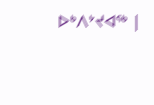ᐅᒃᐱᔾᔪᐊᖅ |